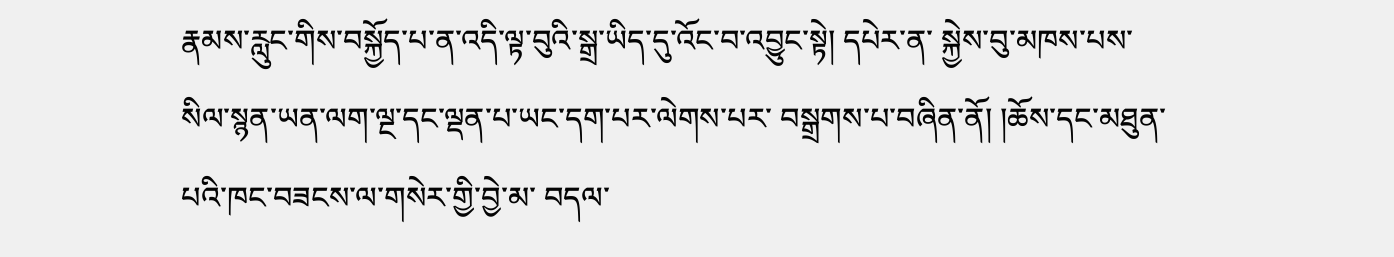རྣམས་རླུང་གིས་བསྐྱོད་པ་ན་འདི་ལྟ་བུའི་སྒྲ་ཡིད་དུ་འོང་བ་འབྱུང་སྟེ། དཔེར་ན་ སྐྱེས་བུ་མཁས་པས་སིལ་སྙན་ཡན་ལག་ལྔ་དང་ལྡན་པ་ཡང་དག་པར་ལེགས་པར་ བསྒྲགས་པ་བཞིན་ནོ། །ཆོས་དང་མཐུན་པའི་ཁང་བཟངས་ལ་གསེར་གྱི་བྱེ་མ་ བདལ་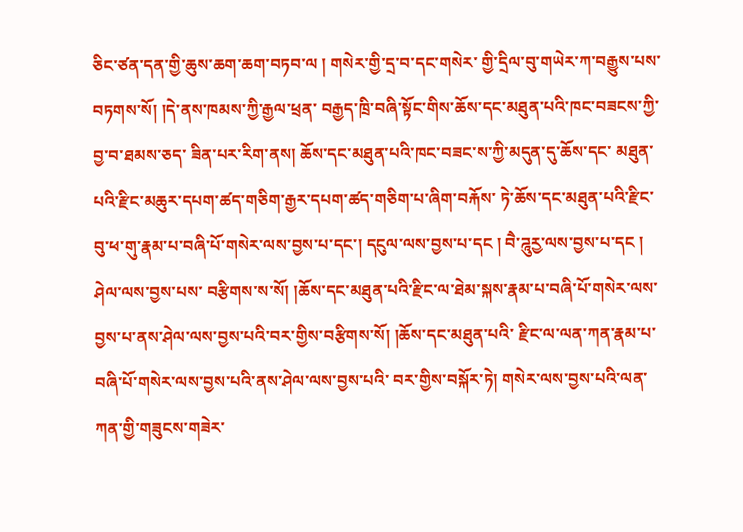ཅིང་ཙན་དན་གྱི་ཆུས་ཆག་ཆག་བཏབ་ལ ། གསེར་གྱི་དྲ་བ་དང་གསེར་ གྱི་དྲིལ་བུ་གཡེར་ཀ་བརྒྱུས་པས་བཏགས་སོ། །དེ་ནས་ཁམས་ཀྱི་རྒྱལ་ཕྲན་ བརྒྱད་ཁྲི་བཞི་སྟོང་གིས་ཆོས་དང་མཐུན་པའི་ཁང་བཟངས་ཀྱི་བྱ་བ་ཐམས་ཅད་ ཟིན་པར་རིག་ནས། ཆོས་དང་མཐུན་པའི་ཁང་བཟང་ས་ཀྱི་མདུན་དུ་ཆོས་དང་ མཐུན་པའི་རྫིང་མཆུར་དཔག་ཚད་གཅིག་རྒྱར་དཔག་ཚད་གཅིག་པ་ཞིག་བརྐོས་ ཏེ་ཆོས་དང་མཐུན་པའི་རྫིང་བུ་ཕ་གུ་རྣམ་པ་བཞི་པོ་གསེར་ལས་བྱས་པ་དང་། དངུལ་ལས་བྱས་པ་དང ། བཻ་ཌཱུརྱ་ལས་བྱས་པ་དང ། ཤེལ་ལས་བྱས་པས་ བརྩིགས་ས་སོ། །ཆོས་དང་མཐུན་པའི་རྫིང་ལ་ཐེམ་སྐས་རྣམ་པ་བཞི་པོ་གསེར་ལས་ བྱས་པ་ནས་ཤེལ་ལས་བྱས་པའི་བར་གྱིས་བརྩིགས་སོ། །ཆོས་དང་མཐུན་པའི་ རྫིང་ལ་ལན་ཀན་རྣམ་པ་བཞི་པོ་གསེར་ལས་བྱས་པའི་ནས་ཤེལ་ལས་བྱས་པའི་ བར་གྱིས་བསྐོར་ཏེ། གསེར་ལས་བྱས་པའི་ལན་ཀན་གྱི་གཟུངས་གཟེར་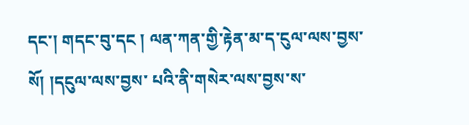དང་། གདང་བུ་དང ། ལན་ཀན་གྱི་རྟེན་མ་ད་ངུལ་ལས་བྱས་སོ། །དངུལ་ལས་བྱས་ པའི་ནི་གསེར་ལས་བྱས་ས་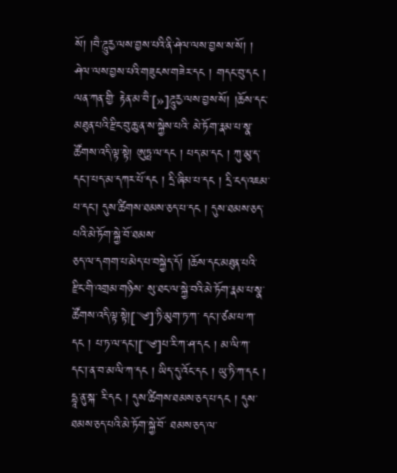སོ། །བཻ་ཌཱུརྱ་ལས་བྱས་པའི་ནི་ཤེལ་ལས་བྱས་ས་སོ། ། ཤེལ་ལས་བྱས་པའི་གཟུངས་གཟེར་དང ། གདང་བུ་དང ། ལན་ཀན་གྱི་ རྟེན་མ་བཻ་[»]ཌཱུརྱ་ལས་བྱས་སོ། །ཆོས་དང་མཐུན་པའི་རྫིང་བུ་ཆུ་ན་ས་སྐྱེས་པའི་ མེ་ཏོག་རྣམ་པ་སྣ་ཚོགས་འདི་ལྟ་སྟེ། ཨུཏྤ་ལ་དང ། པད་མ་དང ། ཀུ་མུ་ད་ དང་།་པད་མ་དཀར་པོ་དང ། དྲི་ཞིམ་པ་དང ། དྲི་ངད་འཇམ་པ་དང་། དུས་ཚིགས་ཐམས་ཅད་པ་དང ། དུས་ཐམས་ཅད་པའི་མེ་ཏོག་སྐྱེ་བོ་ཐམས་
ཅད་ལ་དགག་པ་མེད་པ་བསྐྱེད་དོ། །ཆོས་དང་མཐུན་པའི་རྫིང་གི་འགྲམ་གཉིས་ སུ་ཐང་ལ་སྐྱེ་བའི་མེ་ཏོག་རྣམ་པ་སྣ་ཚོགས་འདི་ལྟ་སྟེ།[་༄]་ཏི་མུག་ཏ་ཀ་ དང་།་ཙམ་པ་ཀ་དང ། པ་ཏ་ལ་དང་།[་༄]པ་རི་ཀ་ཤ་དང ། མ་ལི་ཀ་ དང་།་ན་བ་མ་ལི་ཀ་དང ། ཡིད་དུ་འོང་དང ། ཡུ་ཏི་ཀ་དང ། དྷཱ་ནུ་སྐ་ རི་དང ། དུས་ཚིགས་ཐམས་ཅད་པ་དང ། དུས་ཐམས་ཅད་པའི་མེ་ཏོག་སྐྱེ་བོ་ ཐམས་ཅད་ལ་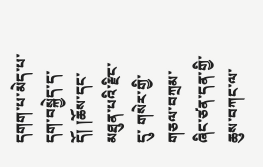དགག་པ་མེད་པ་དག་བསྐྱེད་ད་དོ། །ཆོས་དང་མཐུན་པའི་རྫིང་དུ་ གསེར་གྱི་གཅལ་བཀྲམ་ཞིང་ཙན་དན་གྱི་ཆུས་བཀང་ལ་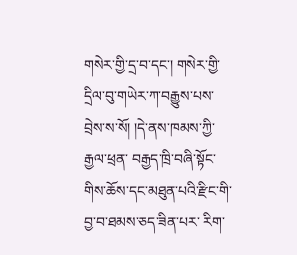གསེར་གྱི་དྲ་བ་དང་། གསེར་གྱི་དྲིལ་བུ་གཡེར་ཀ་བརྒྱུས་པས་བྲེས་ས་སོ། །དེ་ནས་ཁམས་ཀྱི་རྒྱལ་ཕྲན་ བརྒྱད་ཁྲི་བཞི་སྟོང་གིས་ཆོས་དང་མཐུན་པའི་རྫིང་གི་བྱ་བ་ཐམས་ཅད་ཟིན་པར་ རིག་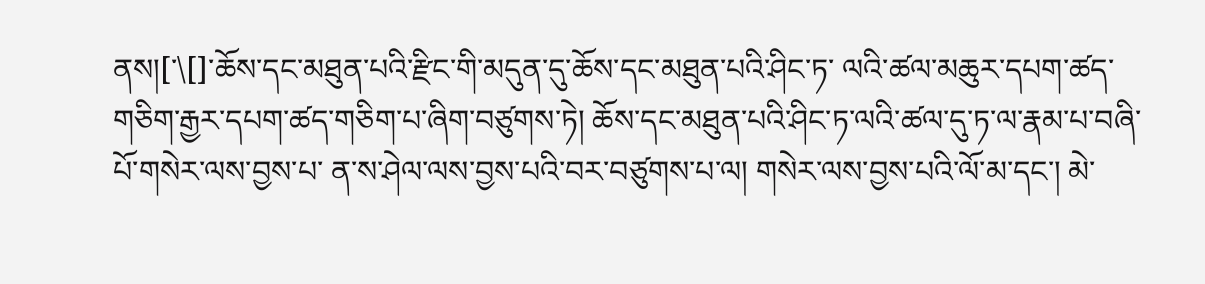ནས།[་\[]་ཆོས་དང་མཐུན་པའི་རྫིང་གི་མདུན་དུ་ཆོས་དང་མཐུན་པའི་ཤིང་ཏ་ ལའི་ཚལ་མཆུར་དཔག་ཚད་གཅིག་རྒྱར་དཔག་ཚད་གཅིག་པ་ཞིག་བཙུགས་ཏེ། ཆོས་དང་མཐུན་པའི་ཤིང་ཏ་ལའི་ཚལ་དུ་ཏ་ལ་རྣམ་པ་བཞི་པོ་གསེར་ལས་བྱས་པ་ ན་ས་ཤེལ་ལས་བྱས་པའི་བར་བཙུགས་པ་ལ། གསེར་ལས་བྱས་པའི་ལོ་མ་དང་། མེ་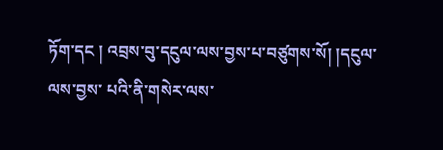ཏོག་དང ། འབྲས་བུ་དངུལ་ལས་བྱས་པ་བཙུགས་སོ། །དངུལ་ལས་བྱས་ པའི་ནི་གསེར་ལས་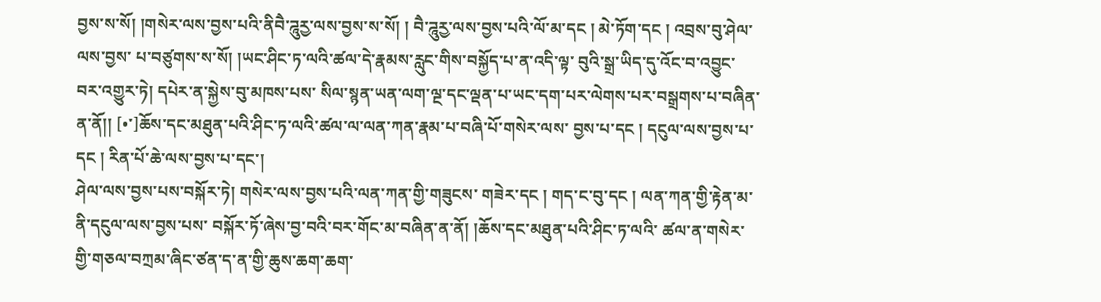བྱས་ས་སོ། །གསེར་ལས་བྱས་པའི་ནིབཻ་ཌཱུརྱ་ལས་བྱས་ས་སོ། ། བཻ་ཌཱུརྱ་ལས་བྱས་པའི་ལོ་མ་དང ། མེ་ཏོག་དང ། འབྲས་བུ་ཤེལ་ལས་བྱས་ པ་བཙུགས་ས་སོ། །ཡང་ཤིང་ཏ་ལའི་ཚལ་དེ་རྣམས་རླུང་གིས་བསྐྱོད་པ་ན་འདི་ལྟ་ བུའི་སྒྲ་ཡིད་དུ་འོང་བ་འབྱུང་བར་འགྱུར་ཏེ། དཔེར་ན་སྐྱེས་བུ་མཁས་པས་ སིལ་སྙན་ཡན་ལག་ལྔ་དང་ལྡན་པ་ཡང་དག་པར་ལེགས་པར་བསྒྲགས་པ་བཞིན་ན་ནོ།། [•་]ཆོས་དང་མཐུན་པའི་ཤིང་ཏ་ལའི་ཚལ་ལ་ལན་ཀན་རྣམ་པ་བཞི་པོ་གསེར་ལས་ བྱས་པ་དང ། དངུལ་ལས་བྱས་པ་དང ། རིན་པོ་ཆེ་ལས་བྱས་པ་དང་།
ཤེལ་ལས་བྱས་པས་བསྐོར་ཏེ། གསེར་ལས་བྱས་པའི་ལན་ཀན་གྱི་གཟུངས་ གཟེར་དང ། གད་ང་བུ་དང ། ལན་ཀན་གྱི་རྟེན་མ་ནི་དངུལ་ལས་བྱས་པས་ བསྐོར་ཏོ་ཞེས་བྱ་བའི་བར་གོང་མ་བཞིན་ན་ནོ། །ཆོས་དང་མཐུན་པའི་ཤིང་ཏ་ལའི་ ཚལ་ན་གསེར་གྱི་གཅལ་བཀྲམ་ཞིང་ཙན་ད་ན་གྱི་ཆུས་ཆག་ཆག་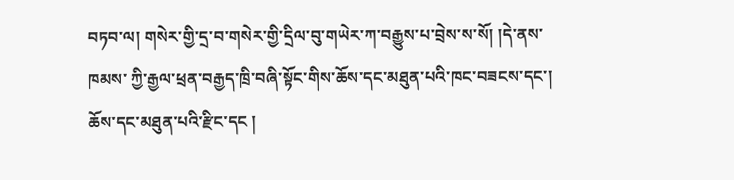བཏབ་ལ། གསེར་གྱི་དྲ་བ་གསེར་གྱི་དྲིལ་བུ་གཡེར་ཀ་བརྒྱུས་པ་བྲེས་ས་སོ། །དེ་ནས་ཁམས་ ཀྱི་རྒྱལ་ཕྲན་བརྒྱད་ཁྲི་བཞི་སྟོང་གིས་ཆོས་དང་མཐུན་པའི་ཁང་བཟངས་དང་། ཆོས་དང་མཐུན་པའི་རྫིང་དང །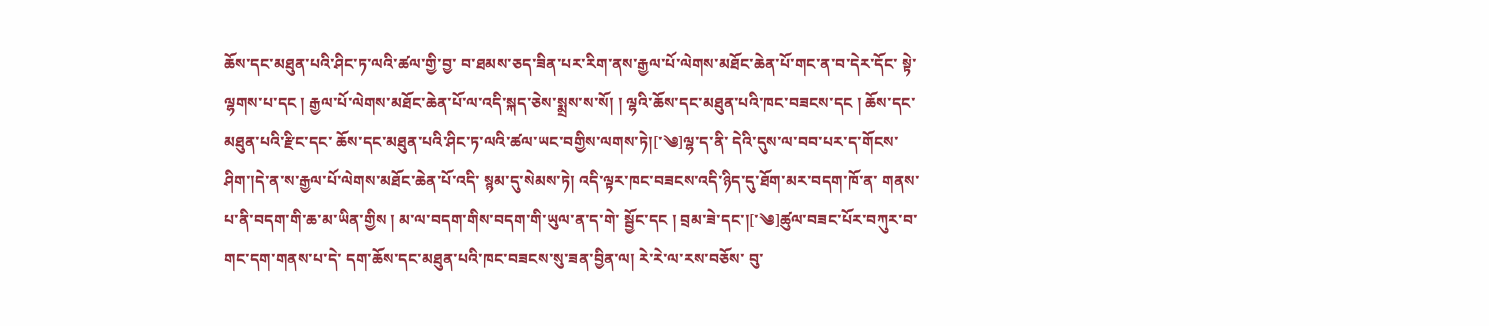ཆོས་དང་མཐུན་པའི་ཤིང་ཏ་ལའི་ཚལ་གྱི་བྱ་ བ་ཐམས་ཅད་ཟིན་པར་རིག་ནས་རྒྱལ་པོ་ལེགས་མཐོང་ཆེན་པོ་གང་ན་བ་དེར་དོང་ སྟེ་ལྷགས་པ་དང ། རྒྱལ་པོ་ལེགས་མཐོང་ཆེན་པོ་ལ་འདི་སྐད་ཅེས་སྨྲས་ས་སོ། ། ལྷའི་ཆོས་དང་མཐུན་པའི་ཁང་བཟངས་དང ། ཆོས་དང་མཐུན་པའི་རྫིང་དང་ ཆོས་དང་མཐུན་པའི་ཤིང་ཏ་ལའི་ཚལ་ཡང་བགྱིས་ལགས་ཏེ།[་༄]ལྷ་ད་ནི་ དེའི་དུས་ལ་བབ་པར་ད་གོངས་ཤིག་།དེ་ན་ས་རྒྱལ་པོ་ལེགས་མཐོང་ཆེན་པོ་འདི་ སྙམ་དུ་སེམས་ཏེ། འདི་ལྟར་ཁང་བཟངས་འདི་ཉིད་དུ་ཐོག་མར་བདག་ཁོ་ན་ གནས་པ་ནི་བདག་གི་ཆ་མ་ཡིན་གྱིས ། མ་ལ་བདག་གིས་བདག་གི་ཡུལ་ན་ད་གེ་ སྦྱོང་དང ། བྲམ་ཟེ་དང་།[་༄]ཚུལ་བཟང་པོར་བཀུར་བ་གང་དག་གནས་པ་དེ་ དག་ཆོས་དང་མཐུན་པའི་ཁང་བཟངས་སུ་ཟན་བྱིན་ལ། རེ་རེ་ལ་རས་བཅོས་ བུ་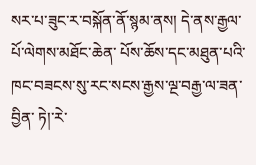སར་པ་ཟུང་ར་བསྐོན་ནོ་སྙམ་ནས། དེ་ནས་རྒྱལ་པོ་ལེགས་མཐོང་ཆེན་ པོས་ཆོས་དང་མཐུན་པའི་ཁང་བཟངས་སུ་རང་སངས་རྒྱས་ལྔ་བརྒྱ་ལ་ཟན་བྱིན་ ཏེ།་རེ་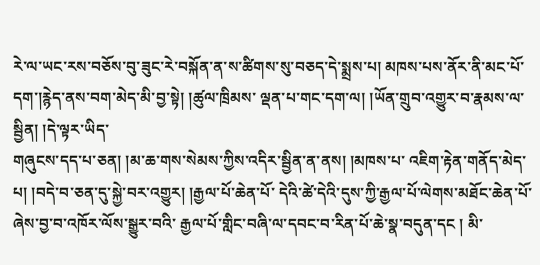རེ་ལ་ཡང་རས་བཅོས་བུ་ཟུང་རེ་བསྐོན་ན་ས་ཚིགས་སུ་བཅད་དེ་སྨྲས་པ། མཁས་པས་ནོར་ནི་མང་པོ་དག་།རྙེད་ནས་བག་མེད་མི་བྱ་སྟེ། །ཚུལ་ཁྲིམས་ ལྡན་པ་གང་དག་ལ། །ཡོན་གྲུབ་འགྱུར་བ་རྣམས་ལ་སྦྱིན། །དེ་ལྟར་ཡིད་
གཞུངས་དད་པ་ཅན། །མ་ཆ་གས་སེམས་ཀྱིས་འདིར་སྦྱིན་ན་ནས། །མཁས་པ་ འཇིག་རྟེན་གནོད་མེད་པ། །བདེ་བ་ཅན་དུ་སྐྱེ་བར་འགྱུར། །རྒྱལ་པོ་ཆེན་པོ་ དེའི་ཚེ་དེའི་དུས་ཀྱི་རྒྱལ་པོ་ལེགས་མཐོང་ཆེན་པོ་ཞེས་བྱ་བ་འཁོར་ལོས་སྒྱུར་བའི་ རྒྱལ་པོ་གླིང་བཞི་ལ་དབང་བ་རིན་པོ་ཆེ་སྣ་བདུན་དང ། མི་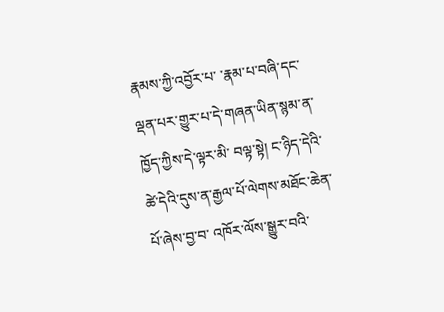རྣམས་ཀྱི་འབྱོར་པ་ ་རྣམ་པ་བཞི་དང་ལྡན་པར་གྱུར་པ་དེ་གཞན་ཡིན་སྙམ་ན་ཁྱོད་ཀྱིས་དེ་ལྟར་མི་ བལྟ་སྟེ། ང་ཉིད་དེའི་ཚེ་དེའི་དུས་ན་རྒྱལ་པོ་ལེགས་མཐོང་ཆེན་པོ་ཞེས་བྱ་བ་ འཁོར་ལོས་སྒྱུར་བའི་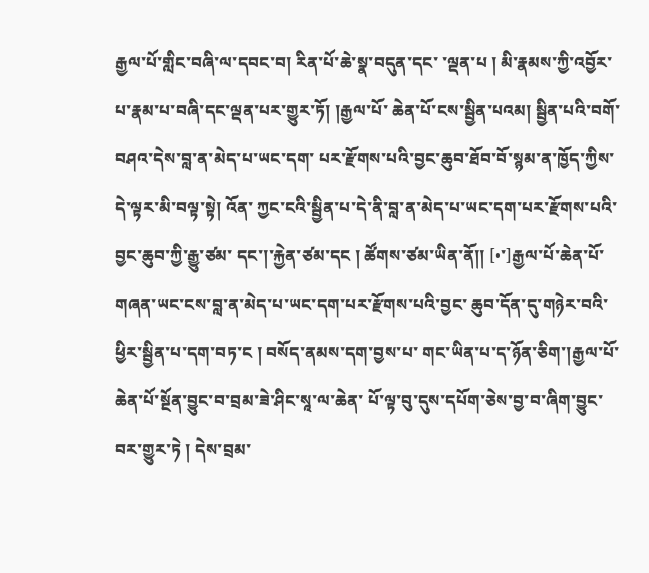རྒྱལ་པོ་གླིང་བཞི་ལ་དབང་བ། རིན་པོ་ཆེ་སྣ་བདུན་དང་ ་ལྡན་པ ། མི་རྣམས་ཀྱི་འབྱོར་པ་རྣམ་པ་བཞི་དང་ལྡན་པར་གྱུར་ཏོ། །རྒྱལ་པོ་ ཆེན་པོ་ངས་སྦྱིན་པའམ། སྦྱིན་པའི་བགོ་བཤའ་དེས་བླ་ན་མེད་པ་ཡང་དག་ པར་རྫོགས་པའི་བྱང་ཆུབ་ཐོབ་བོ་སྙམ་ན་ཁྱོད་ཀྱིས་དེ་ལྟར་མི་བལྟ་སྟེ། འོན་ ཀྱང་ངའི་སྦྱིན་པ་དེ་ནི་བླ་ན་མེད་པ་ཡང་དག་པར་རྫོགས་པའི་བྱང་ཆུབ་ཀྱི་རྒྱུ་ཙམ་ དང་།་རྐྱེན་ཙམ་དང ། ཚོགས་ཙམ་ཡིན་ནོ།། [•་]རྒྱལ་པོ་ཆེན་པོ་གཞན་ཡང་ངས་བླ་ན་མེད་པ་ཡང་དག་པར་རྫོགས་པའི་བྱང་ ཆུབ་དོན་དུ་གཉེར་བའི་ཕྱིར་སྦྱིན་པ་དག་བཏ་ང ། བསོད་ནམས་དག་བྱས་པ་ གང་ཡིན་པ་ད་ཉོན་ཅིག་།རྒྱལ་པོ་ཆེན་པོ་སྔོན་བྱུང་བ་བྲམ་ཟེ་ཤིང་སཱ་ལ་ཆེན་ པོ་ལྟ་བུ་དུས་དཔོག་ཅེས་བྱ་བ་ཞིག་བྱུང་བར་གྱུར་ཏེ ། དེས་བྲམ་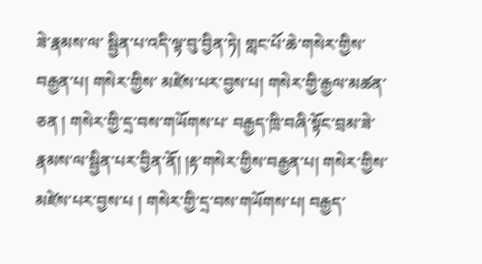ཟེ་རྣམས་ལ་ སྦྱིན་པ་འདི་ལྟ་བུ་བྱིན་ཏེ། གླང་པོ་ཆེ་གསེར་གྱིས་བརྒྱན་པ། གསེར་གྱིས་ མཛེས་པར་བྱས་པ། གསེར་གྱི་རྒྱལ་མཚན་ཅན ། གསེར་གྱི་དྲ་བས་གཡོགས་པ་ བརྒྱད་ཁྲི་བཞི་སྟོང་བྲམ་ཟེ་རྣམས་ལ་སྦྱིན་པར་བྱིན་ནོ། །རྟ་གསེར་གྱིས་བརྒྱན་པ། གསེར་གྱིས་མཛེས་པར་བྱས་པ ། གསེར་གྱི་དྲ་བས་གཡོགས་པ། བརྒྱད་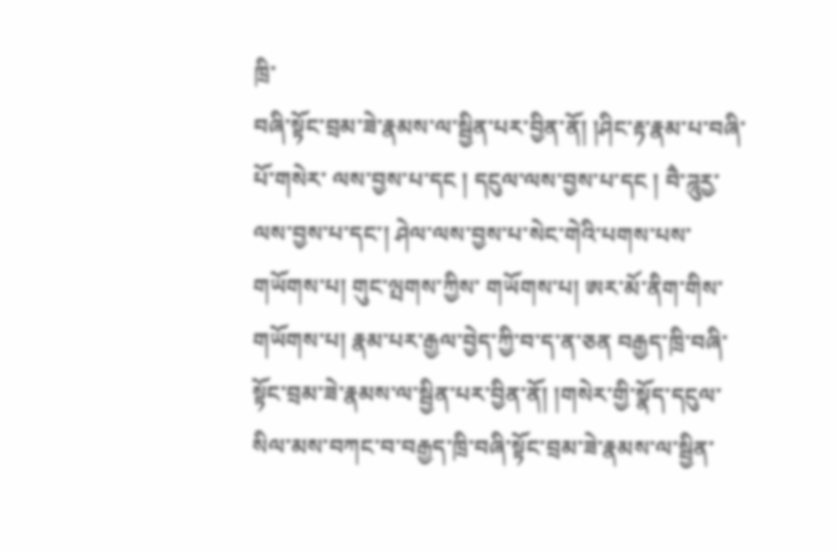ཁྲི་
བཞི་སྟོང་བྲམ་ཟེ་རྣམས་ལ་སྦྱིན་པར་བྱིན་ནོ། །ཤིང་རྟ་རྣམ་པ་བཞི་པོ་གསེར་ ལས་བྱས་པ་དང ། དངུལ་ལས་བྱས་པ་དང ། བཻ་ཌཱུརྱ་ལས་བྱས་པ་དང་། ཤེལ་ལས་བྱས་པ་སེང་གེའི་པགས་པས་གཡོགས་པ། གུང་ལྤགས་ཀྱིས་ གཡོགས་པ། ཨར་མོ་ནིག་གིས་གཡོགས་པ། རྣམ་པར་རྒྱལ་བྱེད་ཀྱི་བ་ད་ན་ཅན བརྒྱད་ཁྲི་བཞི་སྟོང་བྲམ་ཟེ་རྣམས་ལ་སྦྱིན་པར་བྱིན་ནོ། །གསེར་གྱི་སྣོད་དངུལ་ སིལ་མས་བཀང་བ་བརྒྱད་ཁྲི་བཞི་སྟོང་བྲམ་ཟེ་རྣམས་ལ་སྦྱིན་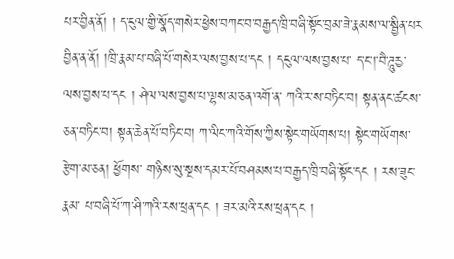པར་བྱིན་ནོ། ། ད་ངུལ་གྱི་སྣོད་གསེར་ཕྱེས་བཀང་བ་བརྒྱད་ཁྲི་བཞི་སྟོང་བྲམ་ཟེ་རྣམས་ལ་སྦྱིན་པར བྱིན་ན་ནོ། །ཁྲི་རྣམ་པ་བཞི་པོ་གསེར་ལས་བྱས་པ་དང ། དངུལ་ལས་བྱས་པ་ ད་ང་།་བཻ་ཌཱུརྱ་ལས་བྱས་པ་དང ། ཤེལ་ལས་བྱས་པ་ལྷས་མ་ཅན་འགོ་ན་ ཀའི་ར་ས་བཏིང་བ། སྟན་ནང་ཚངས་ཅན་བཏིང་བ། སྟན་ཆེན་པོ་བཏིང་བ། ཀ་ལིང་ཀའི་གོས་ཀྱིས་སྟེང་གཡོགས་པ། སྟེང་གཡོགས་རྩེག་མ་ཅན། ཕྱོགས་ གཉིས་སུ་སྔས་དམར་པོ་བཤམས་པ་བརྒྱད་ཁྲི་བཞི་སྟོང་དང ། རས་ཟུང་རྣམ་ པ་བཞི་པོ་ཀ་ཤི་ཀའི་རས་ཕྲན་དང ། ཟར་མའི་རས་ཕྲན་དང །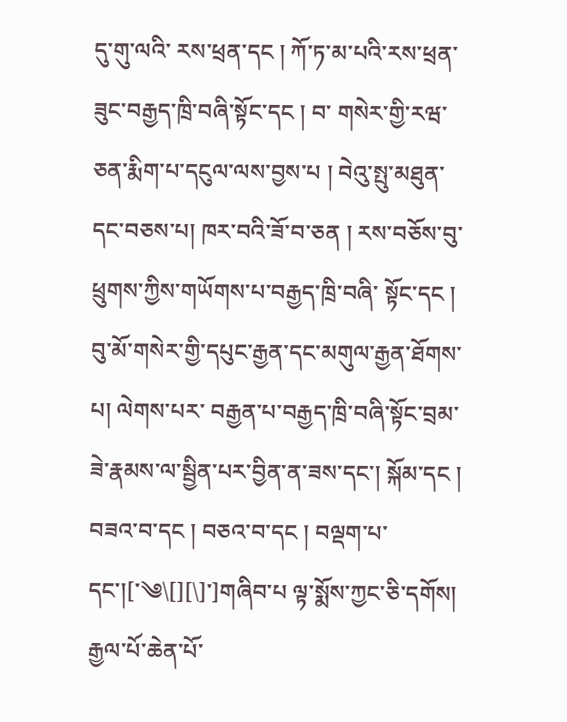དུ་གུ་ལའི་ རས་ཕྲན་དང ། ཀོ་ཏ་མ་པའི་རས་ཕྲན་ཟུང་བརྒྱད་ཁྲི་བཞི་སྟོང་དང ། བ་ གསེར་གྱི་རཝ་ཅན་རྨིག་པ་དངུལ་ལས་བྱས་པ ། བེའུ་སྤུ་མཐུན་དང་བཅས་པ། ཁར་བའི་ཟོ་བ་ཅན ། རས་བཅོས་བུ་ཕྲུགས་ཀྱིས་གཡོགས་པ་བརྒྱད་ཁྲི་བཞི་ སྟོང་དང ། བུ་མོ་གསེར་གྱི་དཔུང་རྒྱན་དང་མགུལ་རྒྱན་ཐོགས་པ། ལེགས་པར་ བརྒྱན་པ་བརྒྱད་ཁྲི་བཞི་སྟོང་བྲམ་ཟེ་རྣམས་ལ་སྦྱིན་པར་བྱིན་ན་ཟས་དང་། སྐོམ་དང ། བཟའ་བ་དང ། བཅའ་བ་དང ། བལྡག་པ་དང་།[་༄\[][\]་]གཞིབ་པ ལྟ་སྨོས་ཀྱང་ཅི་དགོས། རྒྱལ་པོ་ཆེན་པོ་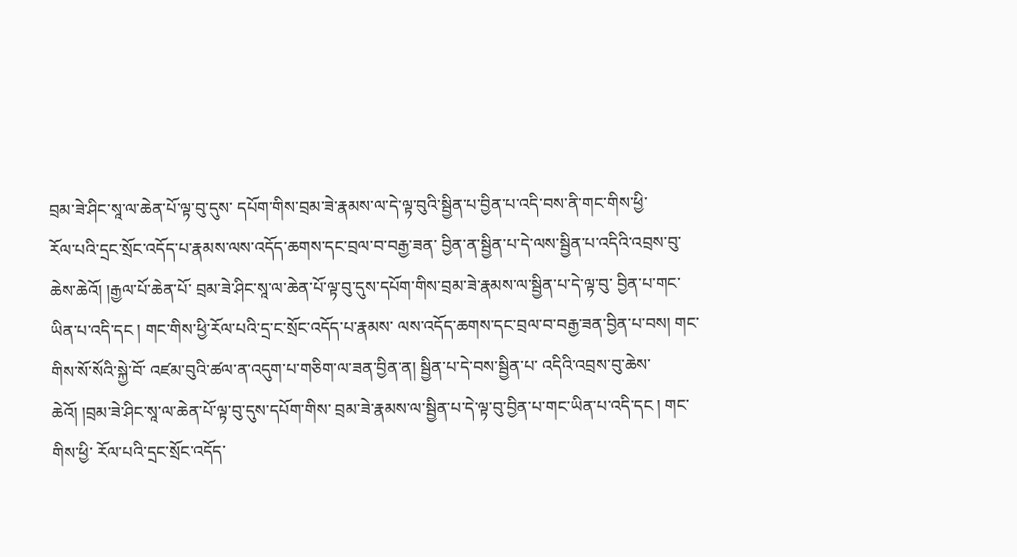བྲམ་ཟེ་ཤིང་སཱ་ལ་ཆེན་པོ་ལྟ་བུ་དུས་ དཔོག་གིས་བྲམ་ཟེ་རྣམས་ལ་དེ་ལྟ་བུའི་སྦྱིན་པ་བྱིན་པ་འདི་བས་ནི་གང་གིས་ཕྱི་
རོལ་པའི་དྲང་སྲོང་འདོད་པ་རྣམས་ལས་འདོད་ཆགས་དང་བྲལ་བ་བརྒྱ་ཟན་ བྱིན་ན་སྦྱིན་པ་དེ་ལས་སྦྱིན་པ་འདིའི་འབྲས་བུ་ཆེས་ཆེའོ། །རྒྱལ་པོ་ཆེན་པོ་ བྲམ་ཟེ་ཤིང་སཱ་ལ་ཆེན་པོ་ལྟ་བུ་དུས་དཔོག་གིས་བྲམ་ཟེ་རྣམས་ལ་སྦྱིན་པ་དེ་ལྟ་བུ་ བྱིན་པ་གང་ཡིན་པ་འདི་དང ། གང་གིས་ཕྱི་རོལ་པའི་དྲ་ང་སྲོང་འདོད་པ་རྣམས་ ལས་འདོད་ཆགས་དང་བྲལ་བ་བརྒྱ་ཟན་བྱིན་པ་བས། གང་གིས་སོ་སོའི་སྐྱེ་བོ་ འཛམ་བུའི་ཚལ་ན་འདུག་པ་གཅིག་ལ་ཟན་བྱིན་ན། སྦྱིན་པ་དེ་བས་སྦྱིན་པ་ འདིའི་འབྲས་བུ་ཆེས་ཆེའོ། །བྲམ་ཟེ་ཤིང་སཱ་ལ་ཆེན་པོ་ལྟ་བུ་དུས་དཔོག་གིས་ བྲམ་ཟེ་རྣམས་ལ་སྦྱིན་པ་དེ་ལྟ་བུ་བྱིན་པ་གང་ཡིན་པ་འདི་དང ། གང་གིས་ཕྱི་ རོལ་པའི་དྲང་སྲོང་འདོད་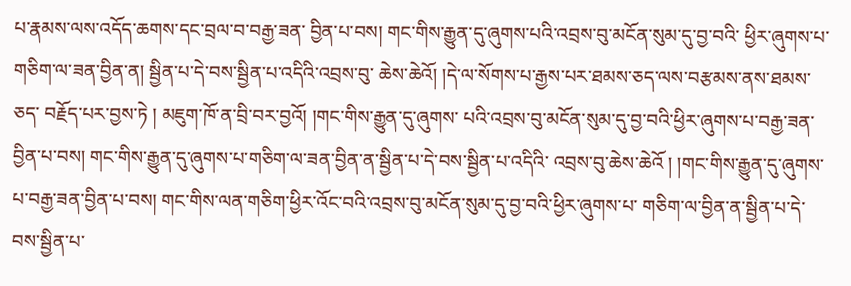པ་རྣམས་ལས་འདོད་ཆགས་དང་བྲལ་བ་བརྒྱ་ཟན་ བྱིན་པ་བས། གང་གིས་རྒྱུན་དུ་ཞུགས་པའི་འབྲས་བུ་མངོན་སུམ་དུ་བྱ་བའི་ ཕྱིར་ཞུགས་པ་གཅིག་ལ་ཟན་བྱིན་ན། སྦྱིན་པ་དེ་བས་སྦྱིན་པ་འདིའི་འབྲས་བུ་ ཆེས་ཆེའོ། །དེ་ལ་སོགས་པ་རྒྱས་པར་ཐམས་ཅད་ལས་བརྩམས་ནས་ཐམས་ཅད་ བརྗོད་པར་བྱས་ཏེ ། མཇུག་ཁོ་ན་བྲི་བར་བྱའོ། །གང་གིས་རྒྱུན་དུ་ཞུགས་ པའི་འབྲས་བུ་མངོན་སུམ་དུ་བྱ་བའི་ཕྱིར་ཞུགས་པ་བརྒྱ་ཟན་བྱིན་པ་བས། གང་གིས་རྒྱུན་དུ་ཞུགས་པ་གཅིག་ལ་ཟན་བྱིན་ན་སྦྱིན་པ་དེ་བས་སྦྱིན་པ་འདིའི་ འབྲས་བུ་ཆེས་ཆེའོ ། །གང་གིས་རྒྱུན་དུ་ཞུགས་པ་བརྒྱ་ཟན་བྱིན་པ་བས། གང་གིས་ལན་གཅིག་ཕྱིར་འོང་བའི་འབྲས་བུ་མངོན་སུམ་དུ་བྱ་བའི་ཕྱིར་ཞུགས་པ་ གཅིག་ལ་བྱིན་ན་སྦྱིན་པ་དེ་བས་སྦྱིན་པ་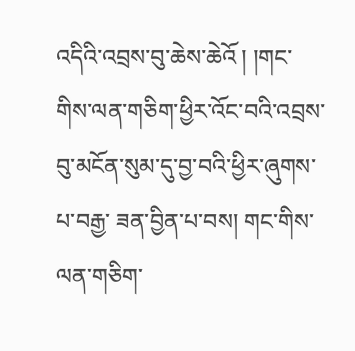འདིའི་འབྲས་བུ་ཆེས་ཆེའོ ། །གང་ གིས་ལན་གཅིག་ཕྱིར་འོང་བའི་འབྲས་བུ་མངོན་སུམ་དུ་བྱ་བའི་ཕྱིར་ཞུགས་པ་བརྒྱ་ ཟན་བྱིན་པ་བས། གང་གིས་ལན་གཅིག་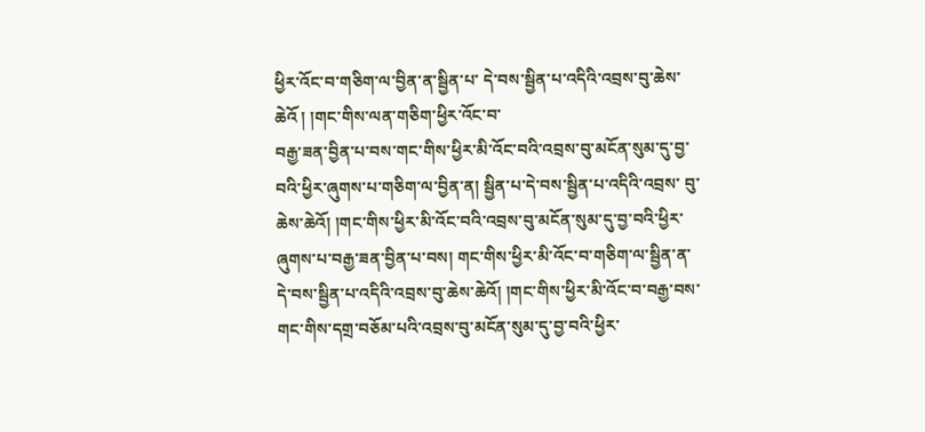ཕྱིར་འོང་བ་གཅིག་ལ་བྱིན་ན་སྦྱིན་པ་ དེ་བས་སྦྱིན་པ་འདིའི་འབྲས་བུ་ཆེས་ཆེའོ ། །གང་གིས་ལན་གཅིག་ཕྱིར་འོང་བ་
བརྒྱ་ཟན་བྱིན་པ་བས་གང་གིས་ཕྱིར་མི་འོང་བའི་འབྲས་བུ་མངོན་སུམ་དུ་བྱ་ བའི་ཕྱིར་ཞུགས་པ་གཅིག་ལ་བྱིན་ན། སྦྱིན་པ་དེ་བས་སྦྱིན་པ་འདིའི་འབྲས་ བུ་ཆེས་ཆེའོ། །གང་གིས་ཕྱིར་མི་འོང་བའི་འབྲས་བུ་མངོན་སུམ་དུ་བྱ་བའི་ཕྱིར་ ཞུགས་པ་བརྒྱ་ཟན་བྱིན་པ་བས། གང་གིས་ཕྱིར་མི་འོང་བ་གཅིག་ལ་སྦྱིན་ན་ དེ་བས་སྦྱིན་པ་འདིའི་འབྲས་བུ་ཆེས་ཆེའོ། །གང་གིས་ཕྱིར་མི་འོང་བ་བརྒྱ་བས་ གང་གིས་དགྲ་བཅོམ་པའི་འབྲས་བུ་མངོན་སུམ་དུ་བྱ་བའི་ཕྱིར་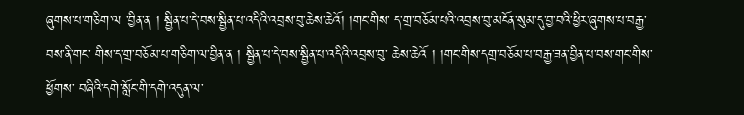ཞུགས་པ་གཅིག་ལ ་བྱིན་ན ། སྦྱིན་པ་དེ་བས་སྦྱིན་པ་འདིའི་འབྲས་བུ་ཆེས་ཆེའོ། །གང་གིས་ ད་གྲ་བཅོམ་པའི་འབྲས་བུ་མངོན་སུམ་དུ་བྱ་བའི་ཕྱིར་ཞུགས་པ་བརྒྱ་བས་ནི་གང་ གིས་ད་གྲ་བཅོམ་པ་གཅིག་ལ་བྱིན་ན ། སྦྱིན་པ་དེ་བས་སྦྱིན་པ་འདིའི་འབྲས་བུ་ ཆེས་ཆེའོ ། །གང་གིས་དགྲ་བཅོམ་པ་བརྒྱ་ཟན་བྱིན་པ་བས་གང་གིས་ཕྱོགས་ བཞིའི་དགེ་སློང་གི་དགེ་འདུན་ལ་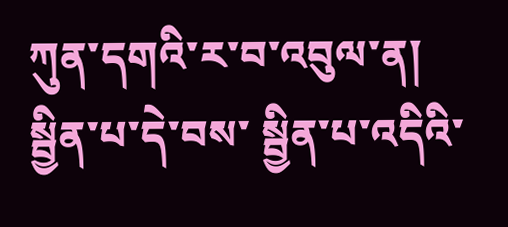ཀུན་དགའི་ར་བ་འབུལ་ན། སྦྱིན་པ་དེ་བས་ སྦྱིན་པ་འདིའི་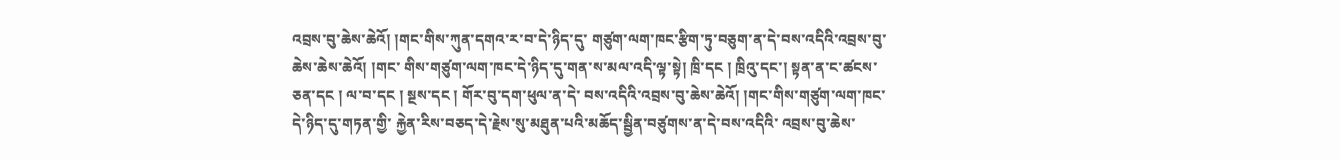འབྲས་བུ་ཆེས་ཆེའོ། །གང་གིས་ཀུན་དགའ་ར་བ་དེ་ཉིད་དུ་ གཙུག་ལག་ཁང་རྩིག་ཏུ་བཅུག་ན་དེ་བས་འདིའི་འབྲས་བུ་ཆེས་ཆེས་ཆེའོ། །གང་ གིས་གཙུག་ལག་ཁང་དེ་ཉིད་དུ་གན་ས་མལ་འདི་ལྟ་སྟེ། ཁྲི་དང ། ཁྲིའུ་དང་། སྟན་ན་ང་ཚངས་ཅན་དང ། ལ་བ་དང ། སྔས་དང ། གོར་བུ་དག་ཕུལ་ན་དེ་ བས་འདིའི་འབྲས་བུ་ཆེས་ཆེའོ། །གང་གིས་གཙུག་ལག་ཁང་དེ་ཉིད་དུ་གཏན་གྱི་ རྐྱེན་རིས་བཅད་དེ་རྗེས་སུ་མཐུན་པའི་མཆོད་སྦྱིན་བཙུགས་ན་དེ་བས་འདིའི་ འབྲས་བུ་ཆེས་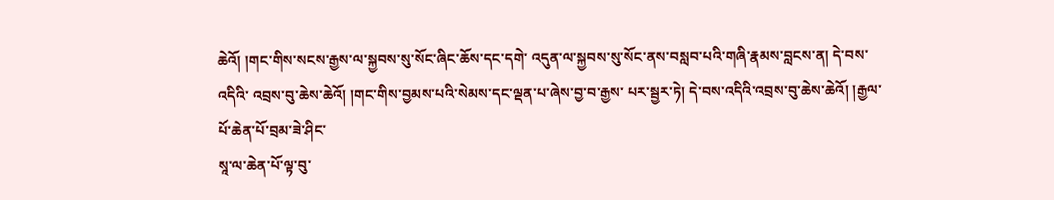ཆེའོ། །གང་གིས་སངས་རྒྱས་ལ་སྐྱབས་སུ་སོང་ཞིང་ཆོས་དང་དགེ་ འདུན་ལ་སྐྱབས་སུ་སོང་ནས་བསླབ་པའི་གཞི་རྣམས་བླངས་ན། དེ་བས་འདིའི་ འབྲས་བུ་ཆེས་ཆེའོ། །གང་གིས་བྱམས་པའི་སེམས་དང་ལྡན་པ་ཞེས་བྱ་བ་རྒྱས་ པར་སྦྱར་ཏེ། དེ་བས་འདིའི་འབྲས་བུ་ཆེས་ཆེའོ། །རྒྱལ་པོ་ཆེན་པོ་བྲམ་ཟེ་ཤིང་
སཱ་ལ་ཆེན་པོ་ལྟ་བུ་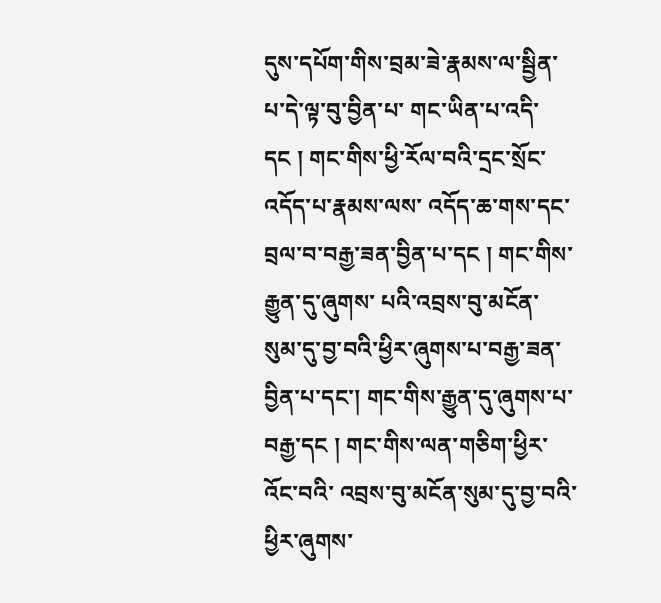དུས་དཔོག་གིས་བྲམ་ཟེ་རྣམས་ལ་སྦྱིན་པ་དེ་ལྟ་བུ་བྱིན་པ་ གང་ཡིན་པ་འདི་དང ། གང་གིས་ཕྱི་རོལ་བའི་དྲང་སྲོང་འདོད་པ་རྣམས་ལས་ འདོད་ཆ་གས་དང་བྲལ་བ་བརྒྱ་ཟན་བྱིན་པ་དང ། གང་གིས་རྒྱུན་དུ་ཞུགས་ པའི་འབྲས་བུ་མངོན་སུམ་དུ་བྱ་བའི་ཕྱིར་ཞུགས་པ་བརྒྱ་ཟན་བྱིན་པ་དང་། གང་གིས་རྒྱུན་དུ་ཞུགས་པ་བརྒྱ་དང ། གང་གིས་ལན་གཅིག་ཕྱིར་འོང་བའི་ འབྲས་བུ་མངོན་སུམ་དུ་བྱ་བའི་ཕྱིར་ཞུགས་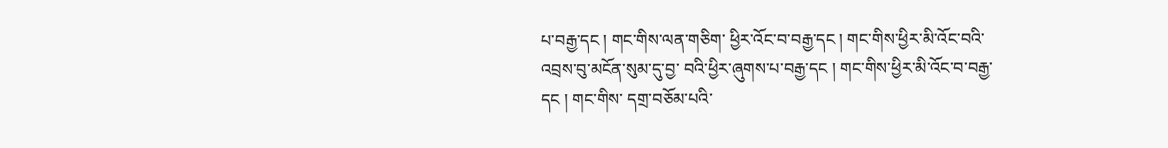པ་བརྒྱ་དང ། གང་གིས་ལན་གཅིག་ ཕྱིར་འོང་བ་བརྒྱ་དང ། གང་གིས་ཕྱིར་མི་འོང་བའི་འབྲས་བུ་མངོན་སུམ་དུ་བྱ་ བའི་ཕྱིར་ཞུགས་པ་བརྒྱ་དང ། གང་གིས་ཕྱིར་མི་འོང་བ་བརྒྱ་དང ། གང་གིས་ དགྲ་བཅོམ་པའི་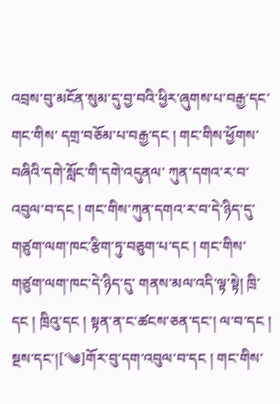འབྲས་བུ་མངོན་སུམ་དུ་བྱ་བའི་ཕྱིར་ཞུགས་པ་བརྒྱ་དང་གང་གིས་ དགྲ་བཅོམ་པ་བརྒྱ་དང ། གང་གིས་ཕྱོགས་བཞིའི་དགེ་སློང་གི་དགེ་འདུནལ་ ཀུན་དགའ་ར་བ་འབུལ་བ་དང ། གང་གིས་ཀུན་དགའ་ར་བ་དེ་ཉིད་དུ་ གཙུག་ལག་ཁང་རྩིག་ཏུ་བཅུག་པ་དང ། གང་གིས་གཙུག་ལག་ཁང་དེ་ཉིད་དུ་ གནས་མལ་འདི་ལྟ་སྟེ། ཁྲི་དང ། ཁྲིའུ་དང ། སྟན་ན་ང་ཚངས་ཅན་དང་། ལ་བ་དང ། སྔས་དང་།[་༄]གོར་བུ་དག་འབུལ་བ་དང ། གང་གིས་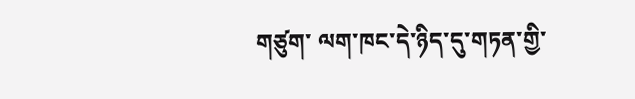གཙུག་ ལག་ཁང་དེ་ཉིད་དུ་གཏན་གྱི་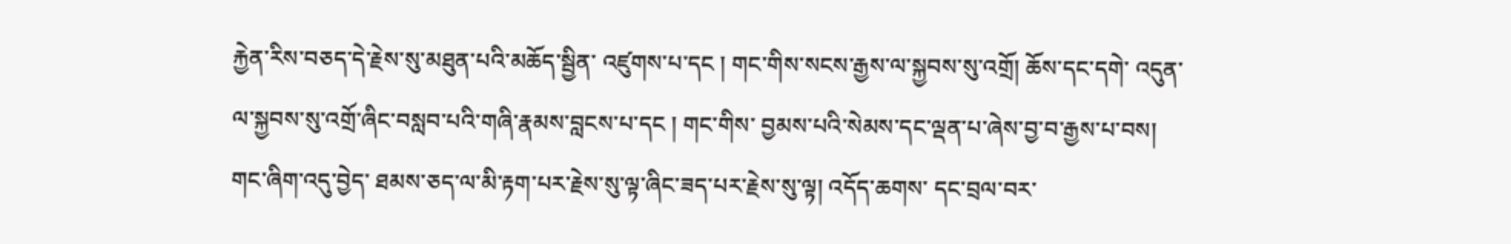རྐྱེན་རིས་བཅད་དེ་རྗེས་སུ་མཐུན་པའི་མཆོད་སྦྱིན་ འཛུགས་པ་དང ། གང་གིས་སངས་རྒྱས་ལ་སྐྱབས་སུ་འགྲོ། ཆོས་དང་དགེ་ འདུན་ལ་སྐྱབས་སུ་འགྲོ་ཞིང་བསླབ་པའི་གཞི་རྣམས་བླངས་པ་དང ། གང་གིས་ བྱམས་པའི་སེམས་དང་ལྡན་པ་ཞེས་བྱ་བ་རྒྱས་པ་བས། གང་ཞིག་འདུ་བྱེད་ ཐམས་ཅད་ལ་མི་རྟག་པར་རྗེས་སུ་ལྟ་ཞིང་ཟད་པར་རྗེས་སུ་ལྟ། འདོད་ཆགས་ དང་བྲལ་བར་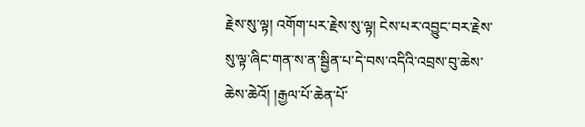རྗེས་སུ་ལྟ། འགོག་པར་རྗེས་སུ་ལྟ། ངེས་པར་འབྱུང་བར་རྗེས་ སུ་ལྟ་ཞིང་གན་ས་ན་སྦྱིན་པ་དེ་བས་འདིའི་འབྲས་བུ་ཆེས་ཆེས་ཆེའོ། །རྒྱལ་པོ་ཆེན་པོ་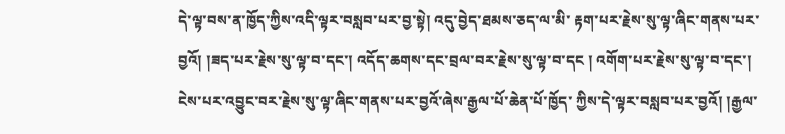དེ་ལྟ་བས་ན་ཁྱོད་ཀྱིས་འདི་ལྟར་བསླབ་པར་བྱ་སྟེ། འདུ་བྱེད་ཐམས་ཅད་ལ་མི་ རྟག་པར་རྗེས་སུ་ལྟ་ཞིང་གནས་པར་བྱའོ། །ཟད་པར་རྗེས་སུ་ལྟ་བ་དང་། འདོད་ཆགས་དང་བྲལ་བར་རྗེས་སུ་ལྟ་བ་དང ། འགོག་པར་རྗེས་སུ་ལྟ་བ་དང་། ངེས་པར་འབྱུང་བར་རྗེས་སུ་ལྟ་ཞིང་གནས་པར་བྱའོ་ཞེས་རྒྱལ་པོ་ཆེན་པོ་ཁྱོད་ ཀྱིས་དེ་ལྟར་བསླབ་པར་བྱའོ། །རྒྱལ་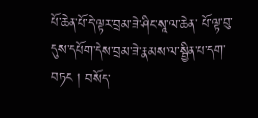པོ་ཆེན་པོ་དེ་ལྟར་བྲམ་ཟེ་ཤིང་སཱ་ལ་ཆེན་ པོ་ལྟ་བུ་དུས་དཔོག་དེས་བྲམ་ཟེ་རྣམས་ལ་སྦྱིན་པ་དག་བཏང ། བསོད་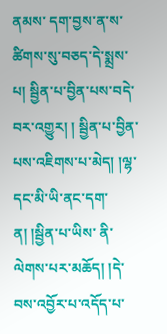ནམས་ དག་བྱས་ན་ས་ཚིགས་སུ་བཅད་དེ་སྨྲས་པ། སྦྱིན་པ་བྱིན་པས་བདེ་བར་འགྱུར། ། སྦྱིན་པ་བྱིན་པས་འཇིགས་པ་མེད། །ལྷ་དང་མི་ཡི་ནང་དག་ན། །སྦྱིན་པ་ཡིས་ ནི་ལེགས་པར་མཆོད། །དེ་བས་འབྱོར་པ་འདོད་པ་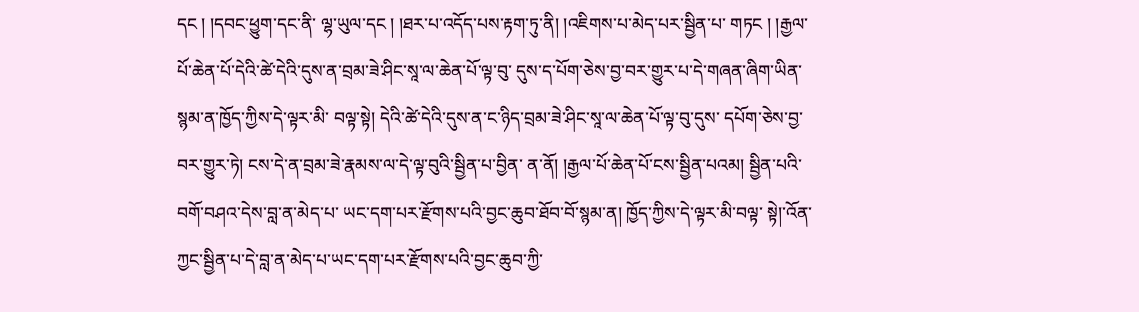དང ། །དབང་ཕྱུག་དང་ནི་ ལྷ་ཡུལ་དང ། །ཐར་པ་འདོད་པས་རྟག་ཏུ་ནི། །འཇིགས་པ་མེད་པར་སྦྱིན་པ་ གཏང ། །རྒྱལ་པོ་ཆེན་པོ་དེའི་ཚེ་དེའི་དུས་ན་བྲམ་ཟེ་ཤིང་སཱ་ལ་ཆེན་པོ་ལྟ་བུ་ དུས་ད་པོག་ཅེས་བྱ་བར་གྱུར་པ་དེ་གཞན་ཞིག་ཡིན་སྙམ་ན་ཁྱོད་ཀྱིས་དེ་ལྟར་མི་ བལྟ་སྟེ། དེའི་ཚེ་དེའི་དུས་ན་ང་ཉིད་བྲམ་ཟེ་ཤིང་སཱ་ལ་ཆེན་པོ་ལྟ་བུ་དུས་ དཔོག་ཅེས་བྱ་བར་གྱུར་ཏེ། ངས་དེ་ན་བྲམ་ཟེ་རྣམས་ལ་དེ་ལྟ་བུའི་སྦྱིན་པ་བྱིན་ ན་ནོ། །རྒྱལ་པོ་ཆེན་པོ་ངས་སྦྱིན་པའམ། སྦྱིན་པའི་བགོ་བཤའ་དེས་བླ་ན་མེད་པ་ ཡང་དག་པར་རྫོགས་པའི་བྱང་ཆུབ་ཐོབ་བོ་སྙམ་ན། ཁྱོད་ཀྱིས་དེ་ལྟར་མི་བལྟ་ སྟེ།་འོན་ཀྱང་སྦྱིན་པ་དེ་བླ་ན་མེད་པ་ཡང་དག་པར་རྫོགས་པའི་བྱང་ཆུབ་ཀྱི་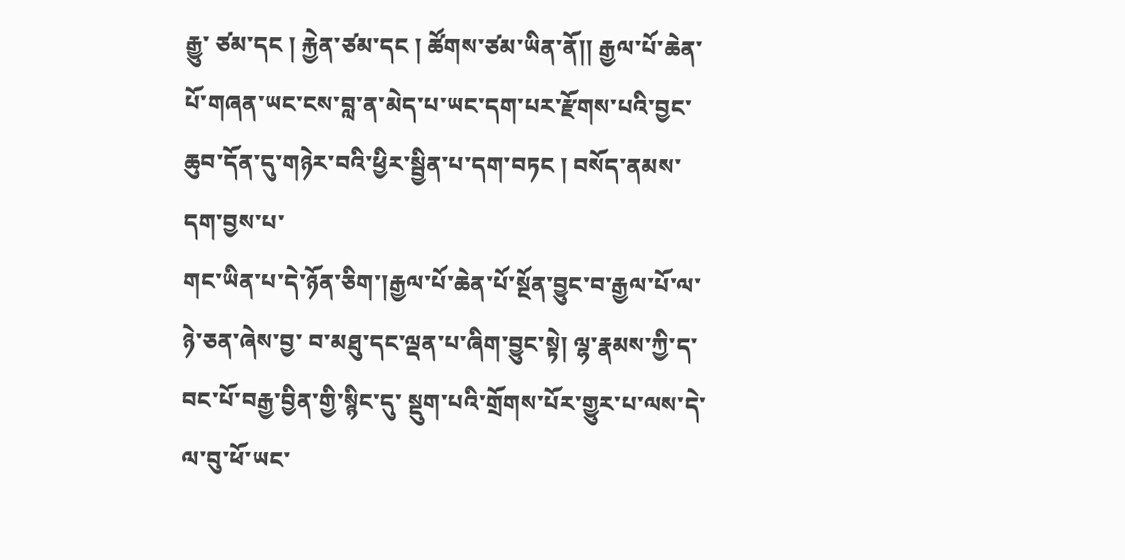རྒྱུ་ ཙམ་དང ། རྐྱེན་ཙམ་དང ། ཚོགས་ཙམ་ཡིན་ནོ།། རྒྱལ་པོ་ཆེན་པོ་གཞན་ཡང་ངས་བླ་ན་མེད་པ་ཡང་དག་པར་རྫོགས་པའི་བྱང་ ཆུབ་དོན་དུ་གཉེར་བའི་ཕྱིར་སྦྱིན་པ་དག་བཏང ། བསོད་ནམས་དག་བྱས་པ་
གང་ཡིན་པ་དེ་ཉོན་ཅིག་།རྒྱལ་པོ་ཆེན་པོ་སྔོན་བྱུང་བ་རྒྱལ་པོ་ལ་ཉེ་ཅན་ཞེས་བྱ་ བ་མཐུ་དང་ལྡན་པ་ཞིག་བྱུང་སྟེ། ལྷ་རྣམས་ཀྱི་ད་བང་པོ་བརྒྱ་བྱིན་གྱི་སྙིང་དུ་ སྡུག་པའི་གྲོགས་པོར་གྱུར་པ་ལས་དེ་ལ་བུ་ཕོ་ཡང་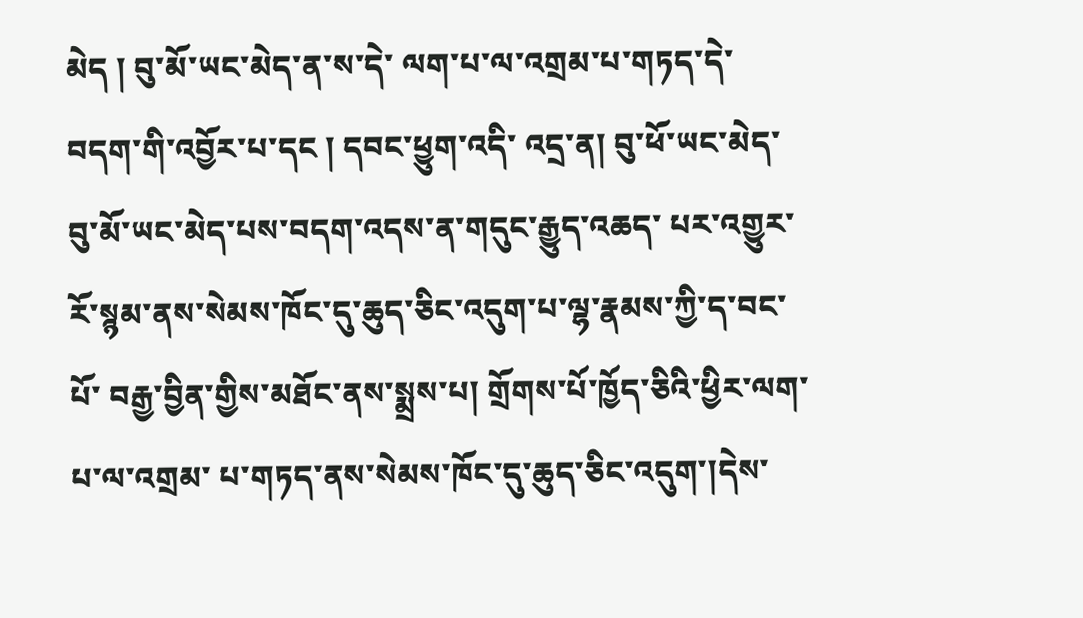མེད ། བུ་མོ་ཡང་མེད་ན་ས་དེ་ ལག་པ་ལ་འགྲམ་པ་གཏད་དེ་བདག་གི་འབྱོར་པ་དང ། དབང་ཕྱུག་འདི་ འདྲ་ན། བུ་ཕོ་ཡང་མེད་བུ་མོ་ཡང་མེད་པས་བདག་འདས་ན་གདུང་རྒྱུད་འཆད་ པར་འགྱུར་རོ་སྙམ་ནས་སེམས་ཁོང་དུ་ཆུད་ཅིང་འདུག་པ་ལྷ་རྣམས་ཀྱི་ད་བང་པོ་ བརྒྱ་བྱིན་གྱིས་མཐོང་ནས་སྨྲས་པ། གྲོགས་པོ་ཁྱོད་ཅིའི་ཕྱིར་ལག་པ་ལ་འགྲམ་ པ་གཏད་ནས་སེམས་ཁོང་དུ་ཆུད་ཅིང་འདུག་།དེས་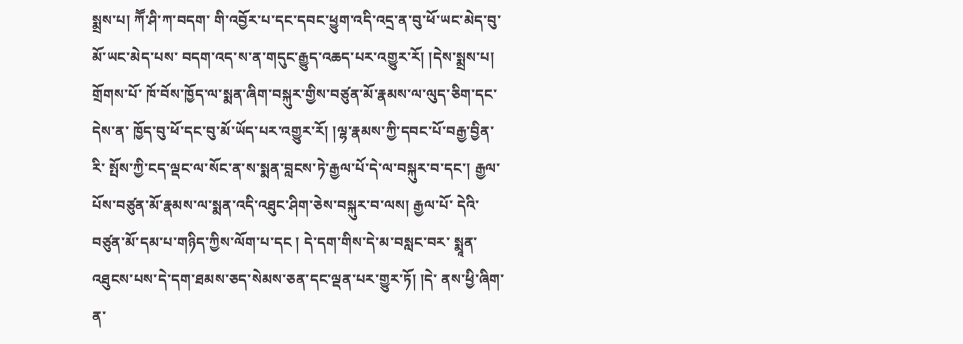སྨྲས་པ། ཀཽ་ཤི་ཀ་བདག་ གི་འབྱོར་པ་དང་དབང་ཕྱུག་འདི་འདྲ་ན་བུ་ཕོ་ཡང་མེད་བུ་མོ་ཡང་མེད་པས་ བདག་འད་ས་ན་གདུང་རྒྱུད་འཆད་པར་འགྱུར་རོ། །དེས་སྨྲས་པ། གྲོགས་པོ་ ཁོ་བོས་ཁྱོད་ལ་སྨན་ཞིག་བསྐུར་གྱིས་བཙུན་མོ་རྣམས་ལ་ལུད་ཅིག་དང་དེས་ན་ ཁྱོད་བུ་ཕོ་དང་བུ་མོ་ཡོད་པར་འགྱུར་རོ། །ལྷ་རྣམས་ཀྱི་དབང་པོ་བརྒྱ་བྱིན་རི་ སྤོས་ཀྱི་ངད་ལྡང་ལ་སོང་ན་ས་སྨན་བླངས་ཏེ་རྒྱལ་པོ་དེ་ལ་བསྐུར་བ་དང་། རྒྱལ་པོས་བཙུན་མོ་རྣམས་ལ་སྨན་འདི་འཐུང་ཤིག་ཅེས་བསྐུར་བ་ལས། རྒྱལ་པོ་ དེའི་བཙུན་མོ་དམ་པ་གཉིད་ཀྱིས་ལོག་པ་དང ། དེ་དག་གིས་དེ་མ་བསླང་བར་ སྨཱན་འཐུངས་པས་དེ་དག་ཐམས་ཅད་སེམས་ཅན་དང་ལྡན་པར་གྱུར་ཏོ། །དེ་ ནས་ཕྱི་ཞིག་ན་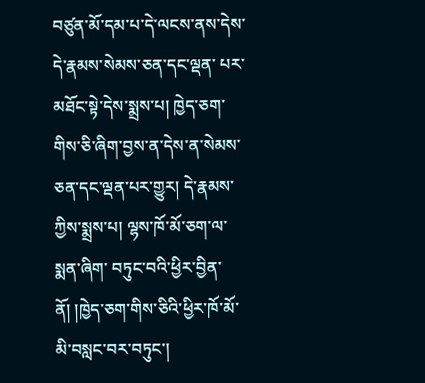བཙུན་མོ་དམ་པ་དེ་ལངས་ནས་དེས་དེ་རྣམས་སེམས་ཅན་དང་ལྡན་ པར་མཐོང་སྟེ་དེས་སྨྲས་པ། ཁྱེད་ཅག་གིས་ཅི་ཞིག་བྱས་ན་དེས་ན་སེམས་ ཅན་དང་ལྡན་པར་གྱུར། དེ་རྣམས་ཀྱིས་སྨྲས་པ། ལྷས་ཁོ་མོ་ཅག་ལ་སྨན་ཞིག་ བཏུང་བའི་ཕྱིར་བྱིན་ནོ། །ཁྱེད་ཅག་གིས་ཅིའི་ཕྱིར་ཁོ་མོ་མི་བསླང་བར་བཏུང་།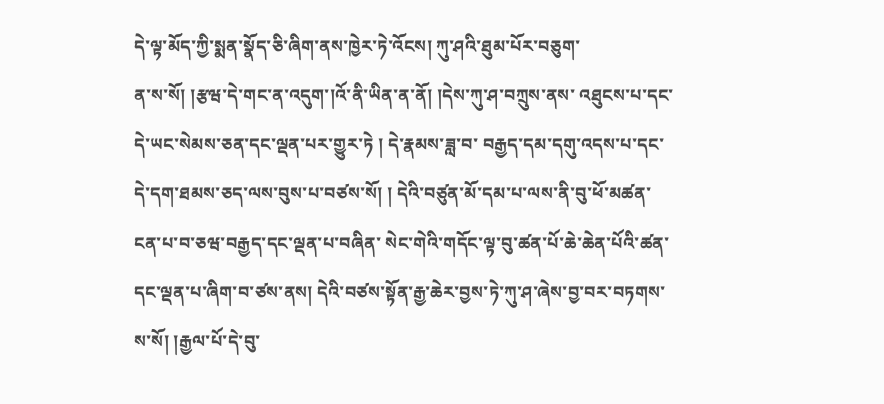དེ་ལྟ་མོད་ཀྱི་སྨན་སྣོད་ཅི་ཞིག་ནས་ཁྱེར་ཏེ་འོངས། ཀུ་ཤའི་ཐུམ་པོར་བཅུག་
ན་ས་སོ། །རྩཝ་དེ་གང་ན་འདུག་།འོ་ནི་ཡིན་ན་ནོ། །དེས་ཀུ་ཤ་བཀྲུས་ནས་ འཐུངས་པ་དང་དེ་ཡང་སེམས་ཅན་དང་ལྡན་པར་གྱུར་ཏེ ། དེ་རྣམས་ཟླ་བ་ བརྒྱད་དམ་དགུ་འདས་པ་དང་དེ་དག་ཐམས་ཅད་ལས་བུས་པ་བཙས་སོ། ། དེའི་བཙུན་མོ་དམ་པ་ལས་ནི་བུ་ཕོ་མཚན་ངན་པ་བ་ཅཝ་བརྒྱད་དང་ལྡན་པ་བཞིན་ སེང་གེའི་གདོང་ལྟ་བུ་ཚན་པོ་ཆེ་ཆེན་པོའི་ཚན་དང་ལྡན་པ་ཞིག་བ་ཙས་ནས། དེའི་བཙས་སྟོན་རྒྱ་ཆེར་བྱས་ཏེ་ཀུ་ཤ་ཞེས་བྱ་བར་བཏགས་ས་སོ། །རྒྱལ་པོ་དེ་བུ་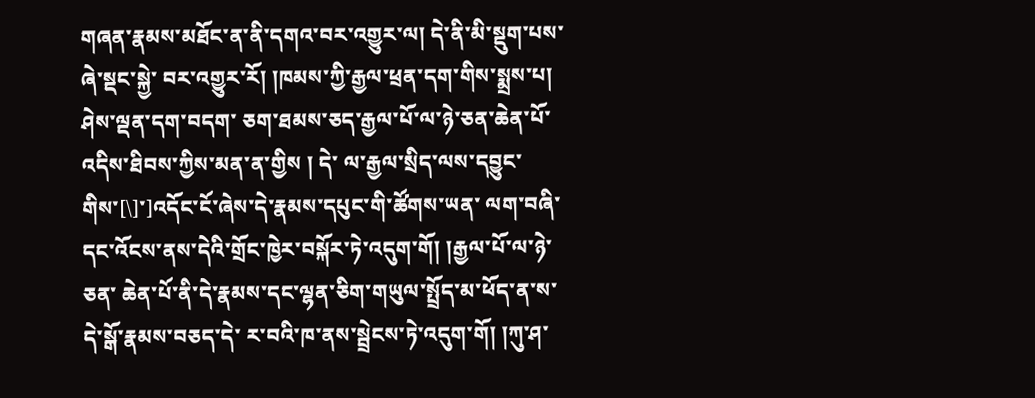གཞན་རྣམས་མཐོང་ན་ནི་དགའ་བར་འགྱུར་ལ། དེ་ནི་མི་སྡུག་པས་ཞེ་སྡང་སྐྱེ་ བར་འགྱུར་རོ། །ཁམས་ཀྱི་རྒྱལ་ཕྲན་དག་གིས་སྨྲས་པ། ཤེས་ལྡན་དག་བདག་ ཅག་ཐམས་ཅད་རྒྱལ་པོ་ལ་ཉེ་ཅན་ཆེན་པོ་འདིས་ཐིབས་ཀྱིས་མན་ན་གྱིས ། དེ་ ལ་རྒྱལ་སྲིད་ལས་དབྱུང་གིས་[\]་]འདོང་ངོ་ཞེས་དེ་རྣམས་དཔུང་གི་ཚོགས་ཡན་ ལག་བཞི་དང་འོངས་ནས་དེའི་གྲོང་ཁྱེར་བསྐོར་ཏེ་འདུག་གོ། །རྒྱལ་པོ་ལ་ཉེ་ཅན་ ཆེན་པོ་ནི་དེ་རྣམས་དང་ལྷན་ཅིག་གཡུལ་སྤྲོད་མ་ཕོད་ན་ས་དེ་སྒོ་རྣམས་བཅད་དེ་ ར་བའི་ཁ་ནས་སྦྲེངས་ཏེ་འདུག་གོ། །ཀུ་ཤ་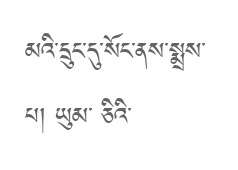མའི་དྲུང་དུ་སོང་ནས་སྨྲས་པ། ཡུམ་ ཅིའི་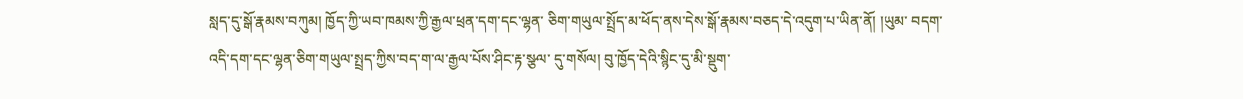སླད་དུ་སྒོ་རྣམས་བཀུམ། ཁྱོད་ཀྱི་ཡབ་ཁམས་ཀྱི་རྒྱལ་ཕྲན་དག་དང་ལྷན་ ཅིག་གཡུལ་སྤྲོད་མ་ཕོད་ནས་དེས་སྒོ་རྣམས་བཅད་དེ་འདུག་པ་ཡིན་ནོ། །ཡུམ་ བདག་འདི་དག་དང་ལྷན་ཅིག་གཡུལ་སྤྲད་ཀྱིས་བད་ག་ལ་རྒྱལ་པོས་ཤིང་རྟ་སྩལ་ དུ་གསོལ། བུ་ཁྱོད་དེའི་སྙིང་དུ་མི་སྡུག་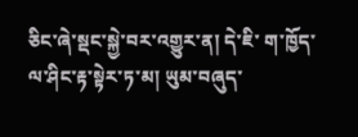ཅིང་ཞེ་སྡང་སྐྱེ་བར་འགྱུར་ན། དེ་ཇི་ ག་ཁྱོད་ལ་ཤིང་རྟ་སྟེར་ཏ་མ། ཡུམ་བཞུད་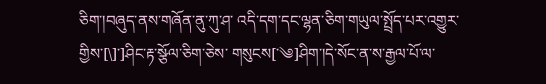ཅིག་།བཞུད་ནས་གཞོན་ནུ་ཀུ་ཤ་ འདི་དག་དང་ལྷན་ཅིག་གཡུལ་སྤྲོད་པར་འགྱུར་གྱིས་[\]་]ཤིང་རྟ་སྩོལ་ཅིག་ཅེས་ གསུངས[་༄]ཤིག་།དེ་སོང་ན་ས་རྒྱལ་པོ་ལ་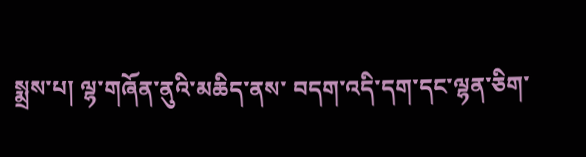སྨྲས་པ། ལྷ་གཞོན་ནུའི་མཆིད་ནས་ བདག་འདི་དག་དང་ལྷན་ཅིག་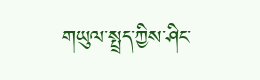གཡུལ་སྤྲད་ཀྱིས་ཤིང་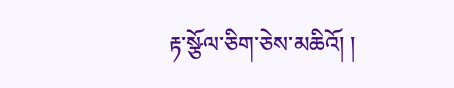རྟ་སྩོལ་ཅིག་ཅེས་མཆིའོ། །